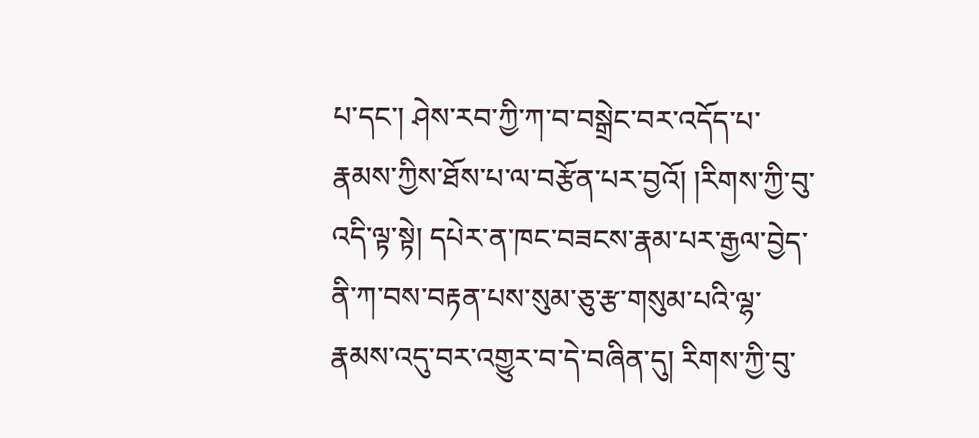པ་དང་། ཤེས་རབ་ཀྱི་ཀ་བ་བསྒྲེང་བར་འདོད་པ་རྣམས་ཀྱིས་ཐོས་པ་ལ་བརྩོན་པར་བྱའོ། །རིགས་ཀྱི་བུ་འདི་ལྟ་སྟེ། དཔེར་ན་ཁང་བཟངས་རྣམ་པར་རྒྱལ་བྱེད་ནི་ཀ་བས་བརྟན་པས་སུམ་ཅུ་རྩ་གསུམ་པའི་ལྷ་རྣམས་འདུ་བར་འགྱུར་བ་དེ་བཞིན་དུ། རིགས་ཀྱི་བུ་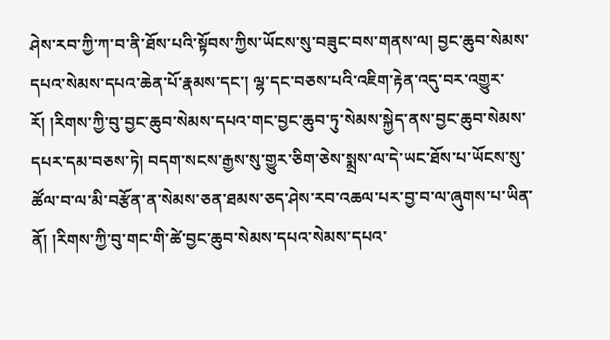ཤེས་རབ་ཀྱི་ཀ་བ་ནི་ཐོས་པའི་སྟོབས་ཀྱིས་ཡོངས་སུ་བཟུང་བས་གནས་ལ། བྱང་ཆུབ་སེམས་དཔའ་སེམས་དཔའ་ཆེན་པོ་རྣམས་དང་། ལྷ་དང་བཅས་པའི་འཇིག་རྟེན་འདུ་བར་འགྱུར་རོ། །རིགས་ཀྱི་བུ་བྱང་ཆུབ་སེམས་དཔའ་གང་བྱང་ཆུབ་ཏུ་སེམས་སྐྱེད་ནས་བྱང་ཆུབ་སེམས་དཔར་དམ་བཅས་ཏེ། བདག་སངས་རྒྱས་སུ་གྱུར་ཅིག་ཅེས་སྨྲས་ལ་དེ་ཡང་ཐོས་པ་ཡོངས་སུ་ཚོལ་བ་ལ་མི་བརྩོན་ན་སེམས་ཅན་ཐམས་ཅད་ཤེས་རབ་འཆལ་པར་བྱ་བ་ལ་ཞུགས་པ་ཡིན་ནོ། །རིགས་ཀྱི་བུ་གང་གི་ཚེ་བྱང་ཆུབ་སེམས་དཔའ་སེམས་དཔའ་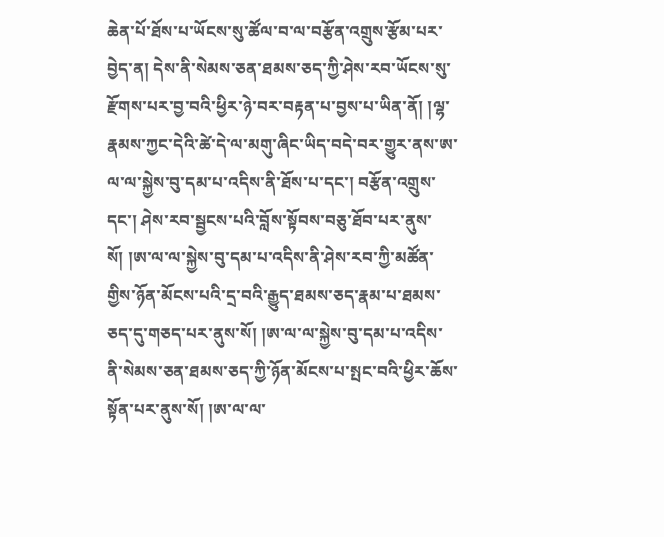ཆེན་པོ་ཐོས་པ་ཡོངས་སུ་ཚོལ་བ་ལ་བརྩོན་འགྲུས་རྩོམ་པར་བྱེད་ན། དེས་ནི་སེམས་ཅན་ཐམས་ཅད་ཀྱི་ཤེས་རབ་ཡོངས་སུ་རྫོགས་པར་བྱ་བའི་ཕྱིར་ཉེ་བར་བརྟན་པ་བྱས་པ་ཡིན་ནོ། །ལྷ་རྣམས་ཀྱང་དེའི་ཚེ་དེ་ལ་མགུ་ཞིང་ཡིད་བདེ་བར་གྱུར་ནས་ཨ་ལ་ལ་སྐྱེས་བུ་དམ་པ་འདིས་ནི་ཐོས་པ་དང་། བརྩོན་འགྲུས་དང་། ཤེས་རབ་སྦྱངས་པའི་བློས་སྟོབས་བཅུ་ཐོབ་པར་ནུས་སོ། །ཨ་ལ་ལ་སྐྱེས་བུ་དམ་པ་འདིས་ནི་ཤེས་རབ་ཀྱི་མཚོན་གྱིས་ཉོན་མོངས་པའི་དྲ་བའི་རྒྱུད་ཐམས་ཅད་རྣམ་པ་ཐམས་ཅད་དུ་གཅད་པར་ནུས་སོ། །ཨ་ལ་ལ་སྐྱེས་བུ་དམ་པ་འདིས་ནི་སེམས་ཅན་ཐམས་ཅད་ཀྱི་ཉོན་མོངས་པ་སྤང་བའི་ཕྱིར་ཆོས་སྟོན་པར་ནུས་སོ། །ཨ་ལ་ལ་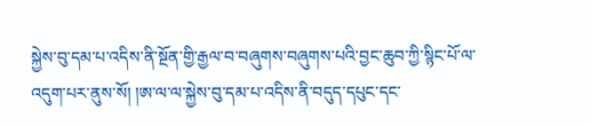སྐྱེས་བུ་དམ་པ་འདིས་ནི་སྔོན་གྱི་རྒྱལ་བ་བཞུགས་བཞུགས་པའི་བྱང་ཆུབ་ཀྱི་སྙིང་པོ་ལ་འདུག་པར་ནུས་སོ། །ཨ་ལ་ལ་སྐྱེས་བུ་དམ་པ་འདིས་ནི་བདུད་དཔུང་དང་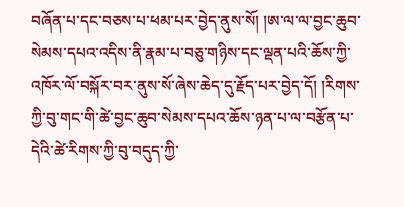བཞོན་པ་དང་བཅས་པ་ཕམ་པར་བྱེད་ནུས་སོ། །ཨ་ལ་ལ་བྱང་ཆུབ་སེམས་དཔའ་འདིས་ནི་རྣམ་པ་བཅུ་གཉིས་དང་ལྡན་པའི་ཆོས་ཀྱི་འཁོར་ལོ་བསྐོར་བར་ནུས་སོ་ཞེས་ཆེད་དུ་རྗོད་པར་བྱེད་དོ། །རིགས་ཀྱི་བུ་གང་གི་ཚེ་བྱང་ཆུབ་སེམས་དཔའ་ཆོས་ཉན་པ་ལ་བརྩོན་པ་དེའི་ཚེ་རིགས་ཀྱི་བུ་བདུད་ཀྱི་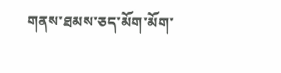གནས་ཐམས་ཅད་མོག་མོག་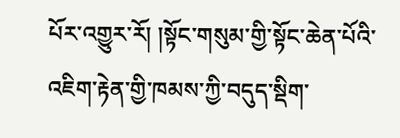པོར་འགྱུར་རོ། །སྟོང་གསུམ་གྱི་སྟོང་ཆེན་པོའི་འཇིག་རྟེན་གྱི་ཁམས་ཀྱི་བདུད་སྡིག་